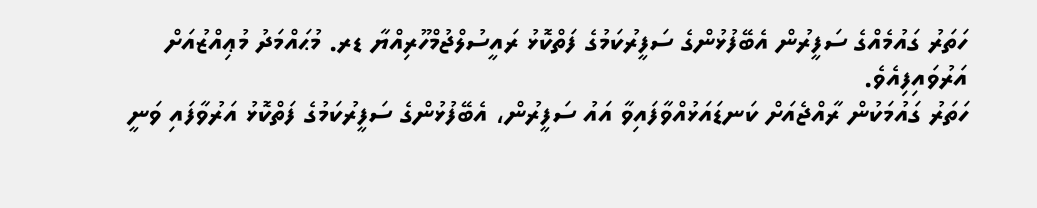ހަތަރު ގައުމެއްގެ ސަފީރުން އެބޭފުޅުންގެ ސަފީރުކަމުގެ ފަތްކޮޅު ރައީސުލްޖުމްހޫރިއްޔާ ޑރ. މުޙައްމަދު މުޢިއްޒުއަށް އަރުވައިފިއެވެ.
ހަތަރު ގައުމަކުން ރާއްޖެއަށް ކަނޑައަޅުއްވާފައިވާ އައު ސަފީރުން، އެބޭފުޅުންގެ ސަފީރުކަމުގެ ފަތްކޮޅު އަރުވާފައި ވަނީ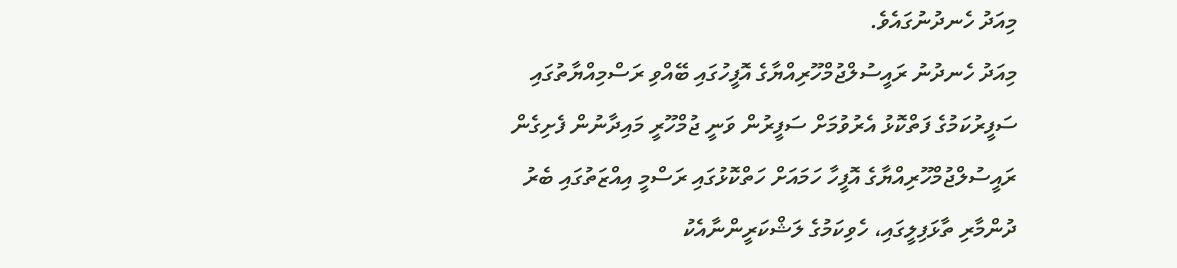މިއަދު ހެނދުނުގައެވެ.
މިއަދު ހެނދުނު ރައީސުލްޖުމްހޫރިއްޔާގެ އޮފީހުގައި ބޭއްވި ރަސްމިއްޔާތުގައި ސަފީރުކަމުގެ ފަތްކޮޅު އެރުވުމަށް ސަފީރުން ވަނީ ޖުމްހޫރީ މައިދާނުން ފެށިގެން ރައީސުލްޖުމްހޫރިއްޔާގެ އޮފީހާ ހަމައަށް ހަތްކޮޅުގައި ރަސްމީ އިއްޒަތުގައި ބެރު ދުންމާރި ތާޅަފިލީގައި، ހެވިކަމުގެ ލަޝްކަރީންނާއެކު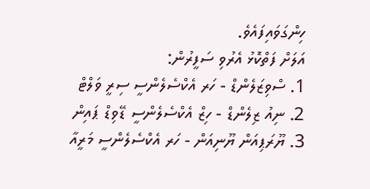ހިންގަވައިފައެވެ.
އަލަށް ފަތްކޮޅު އެރުވި ސަފީރުން:
1. ސްވިޒަލެންޑް - ހަރ އެކްސެލެންސީ ސިރީ ވަލްޓް
2. ނިއު ޒިލެންޑް - ހިޒް އެކްސެލެންސީ ޑޭވިޑް ޕައިން
3. ޔޫރަޕިއަން ޔޫނިއަން - ހަރ އެކްސެލެންސީ މަރީއާ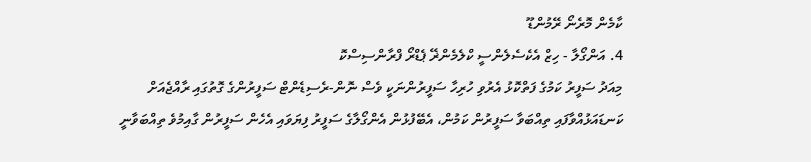ކާމެން މޮރެނޯ ރޭމުންޑޫ
4. އަންގޯލާ - ހިޒް އެކެސެލެންސީ ކްލެމެންޜޭ ޕެޑްރޯ ފްރާންސިސްކޮ
މިއަދު ސަފީރު ކަމުގެ ފަތްކޮޅު އެރުވި ހުރިހާ ސަފީރުންނަކީ ވެސް ނޮން-ރެސިޑެންޓް ސަފީރުންގެ ގޮތުގައި ރާއްޖެއަށް ކަނޑައަޅުއްވާފައި ތިއްބަވާ ސަފީރުން ކަމުން، އެބޭފުޅުން އެންގޯލާގެ ސަފީރު ފިޔަވައި އެހެން ސަފީރުން ގާއިމުވެ ތިއްބަވާނީ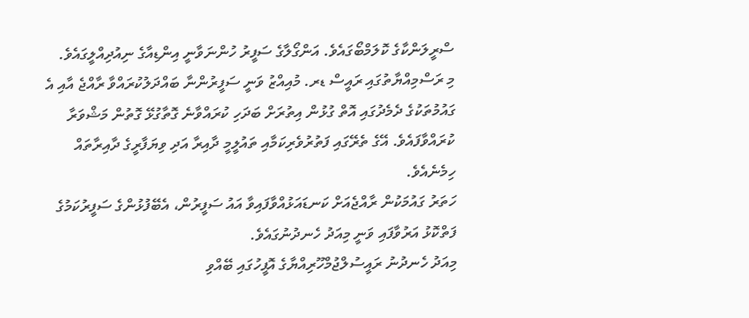ސްރީލަންކާގެ ކޮލަމްބޯގައެވެ. އަންގޯލާގެ ސަފީރު ހުންނަވާނީ އިންޑިއާގެ ނިއުދިއްލީގައެވެ.
މި ރަސްމިއްޔާތުގައި ރައީސް ޑރ. މުއިއްޒު ވަނީ ސަފީރުންނާ ބައްދަލުކުރައްވާ ރާއްޖެ އާއި އެ ގައުމުތަކުގެ ދެމެދުގައި އޮތް ގުޅުން އިތުރަށް ބަދަހި ކުރައްވާނެ ގޮތާގުޅޭ ގޮތުން މަޝްވަރާ ކުރައްވާފައެވެ. އޭގެ ތެރޭގައި ފަތުރުވެރިކަމާއި ތައުލީމީ ދާއިރާ އަދި ވިޔަފާރީގެ ދާއިރާތައް ހިމެނެއެވެ.
ހަތަރު ގައުމަކުން ރާއްޖެއަށް ކަނޑައަޅުއްވާފައިވާ އައު ސަފީރުން، އެބޭފުޅުންގެ ސަފީރުކަމުގެ ފަތްކޮޅު އަރުވާފައި ވަނީ މިއަދު ހެނދުނުގައެވެ.
މިއަދު ހެނދުނު ރައީސުލްޖުމްހޫރިއްޔާގެ އޮފީހުގައި ބޭއްވި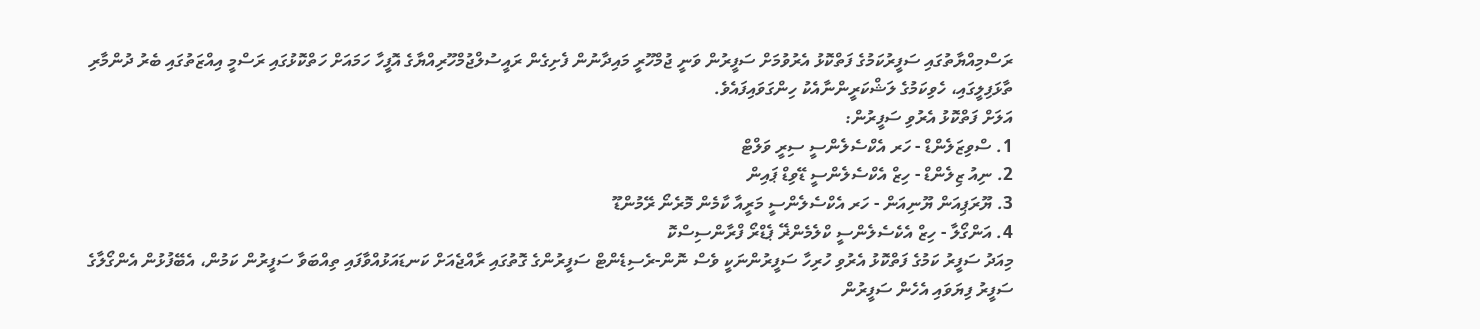ރަސްމިއްޔާތުގައި ސަފީރުކަމުގެ ފަތްކޮޅު އެރުވުމަށް ސަފީރުން ވަނީ ޖުމްހޫރީ މައިދާނުން ފެށިގެން ރައީސުލްޖުމްހޫރިއްޔާގެ އޮފީހާ ހަމައަށް ހަތްކޮޅުގައި ރަސްމީ އިއްޒަތުގައި ބެރު ދުންމާރި ތާޅަފިލީގައި، ހެވިކަމުގެ ލަޝްކަރީންނާއެކު ހިންގަވައިފައެވެ.
އަލަށް ފަތްކޮޅު އެރުވި ސަފީރުން:
1. ސްވިޒަލެންޑް - ހަރ އެކްސެލެންސީ ސިރީ ވަލްޓް
2. ނިއު ޒިލެންޑް - ހިޒް އެކްސެލެންސީ ޑޭވިޑް ޕައިން
3. ޔޫރަޕިއަން ޔޫނިއަން - ހަރ އެކްސެލެންސީ މަރީއާ ކާމެން މޮރެނޯ ރޭމުންޑޫ
4. އަންގޯލާ - ހިޒް އެކެސެލެންސީ ކްލެމެންޜޭ ޕެޑްރޯ ފްރާންސިސްކޮ
މިއަދު ސަފީރު ކަމުގެ ފަތްކޮޅު އެރުވި ހުރިހާ ސަފީރުންނަކީ ވެސް ނޮން-ރެސިޑެންޓް ސަފީރުންގެ ގޮތުގައި ރާއްޖެއަށް ކަނޑައަޅުއްވާފައި ތިއްބަވާ ސަފީރުން ކަމުން، އެބޭފުޅުން އެންގޯލާގެ ސަފީރު ފިޔަވައި އެހެން ސަފީރުން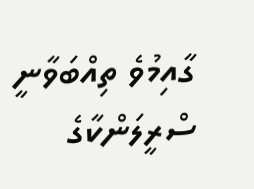ގާއިމުވެ ތިއްބަވާނީ ސްރީލަންކާގެ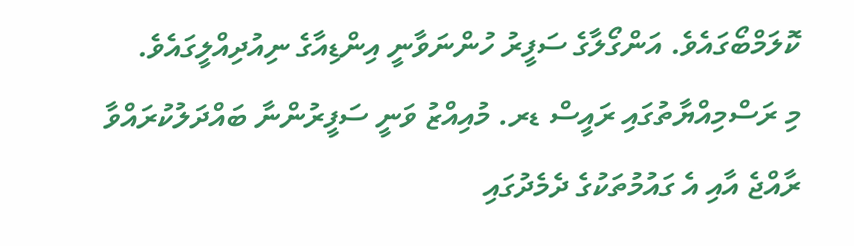ކޮލަމްބޯގައެވެ. އަންގޯލާގެ ސަފީރު ހުންނަވާނީ އިންޑިއާގެ ނިއުދިއްލީގައެވެ.
މި ރަސްމިއްޔާތުގައި ރައީސް ޑރ. މުއިއްޒު ވަނީ ސަފީރުންނާ ބައްދަލުކުރައްވާ ރާއްޖެ އާއި އެ ގައުމުތަކުގެ ދެމެދުގައި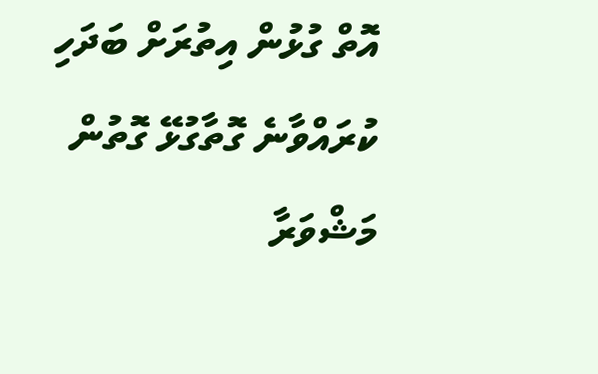އޮތް ގުޅުން އިތުރަށް ބަދަހި ކުރައްވާނެ ގޮތާގުޅޭ ގޮތުން މަޝްވަރާ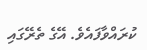ކުރައްވާފައެވެ. އޭގެ ތެރޭގައި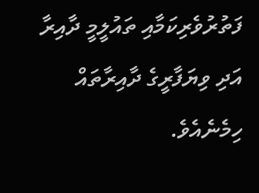ފަތުރުވެރިކަމާއި ތައުލީމީ ދާއިރާ އަދި ވިޔަފާރީގެ ދާއިރާތައް ހިމެނެއެވެ.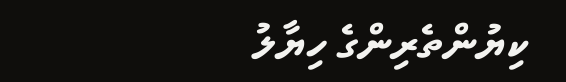ކިޔުންތެރިންގެ ހިޔާލު